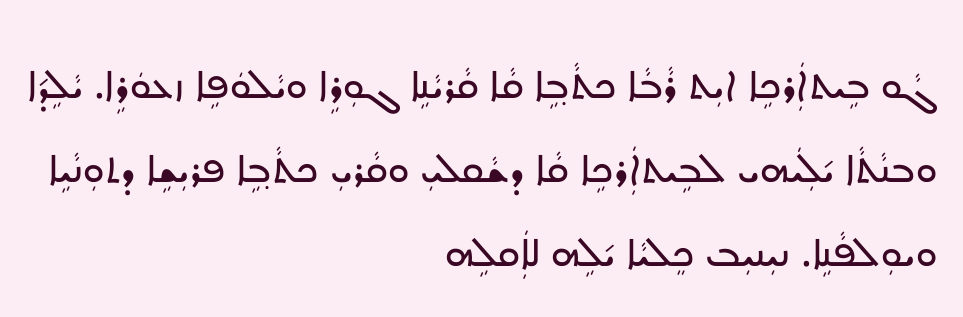ܓܵܘ ܒܹܝܬܐܲܪܟܹܐ ܐܝܼܬ ܪܵܒܵܐ ܟܬܵܒ݂ܹܐ ܩܵܐ ܩܵܪܝܵܢܹܐ ܓܘܼܪܹܐ ܘܝܵܠܘܿܦܹܐ ܙܥܘܿܪܹܐ. ܝܵܠܹܕ݇ܐ ܘܒܢܵܬܵܐ ܝ݇ܠܲܝܗܝ ܠܒܹܝܬܐܲܪܟܹܐ ܩܵܐ ܕܫܵܩܠܝܼ ܘܩܵܪܝܼ ܟܬܵܒ݂ܹܐ ܦܪܝܼܫܹܐ ܕܬܘܼܢܵܝܹܐ ܘܝܘܼܠܦܵܢܹܐ. ܢܝܼܢܝܼܒ ܟܸܠܝܵܐ ܝ݇ܠܹܗ ܠܐܲܩܠܹܗ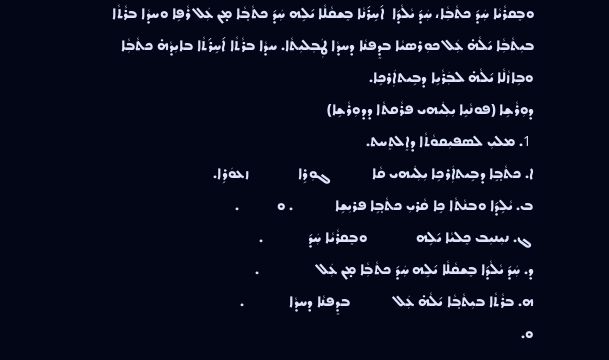ܘܒܸܩܪܵܝܵܐ ܚܲܕ݇ ܟܬܵܒܼܵܐ، ܚܲܕ݇ ܝܵܠܵܕ݇ܐ  ܐ݇ܚܹܪ݇ܢܵܐ ܒܸܫܩܵܠܵܐ ܝ݇ܠܹܗ ܚܲܕ݇ ܟܬܵܒ݂ܵܐ ܡ̣ܢ ܥܲܠ ܪܵܦܹܐ ܘܚܕܵܐ ܒܪܵܬܵܐ ܒܝܼܬܵܒܼܵܐ ܝ݇ܠܵܗ̇ ܥܲܠ ܟܘܼܪܣܝܵܐ ܒܕܸܦܢܵܐ ܕܚܕܵܐ ܛܲܒܼܠܝܼܬܵܐ. ܚܕܵܐ ܒܪܵܬܵܐ ܐ݇ܚܹܪ݇ܬܵܐ ܒܐܝܼܕܵܗ̇ ܟܬܵܒܼܵܐ ܘܒܹܐܙܵܠܵܐ ܝ݇ܠܵܗ̇ ܠܒܲܪܵܝܹܐ ܕܒܹܝܬܐܲܪܟܹܐ.
ܕܘܼܪܵܫܹܐ (ܦܘܢܵܝܹܐ ܝܼܠܲܝܗܝ ܦܪܵܩܬܵܐ ܕܕܘܼܪܵܫܹܐ)
 1. ܡܠܝܼ ܠܣܦܝܼܩܘܵܬܵܐ ܕܐܸܠܬܸܚܬ.
ܐ. ܟܬܵܒ݂ܹܐ ܕܒܹܝܬܐܲܪܟܹܐ ܝܼܠܲܝܗܝ ܩܵܐ            ܓܘܼܪܹܐ              ܙܥܘܿܪܹܐ.
ܒ. ܝܵܠܹܕ݇ܐ ܘܒܢܵܬܵܐ ܟܹܐ ܩܵܪܝܼ ܟܬܵܒ݂ܹܐ ܦܪܝܼܫܹܐ            . ܘ           .
 ܓ. ܢܝܼܢܝܼܒ ܟܸܠܝܵܐ ܝ݇ܠܹܗ              ܘܒܸܩܪܵܝܵܐ ܚܲܕ݇             .
ܕ. ܚܲܕ݇ ܝܵܠܵܕ݇ܐ ܒܸܫܩܵܠܵܐ ܝ݇ܠܹܗ ܚܲܕ݇ ܟܬܵܒܼܵܐ ܡ̣ܢ ܥܲܠ                 .
ܗ. ܒܪܵܬܵܐ ܒܝܼܬܵܒ݂ܵܐ ܝ݇ܠܵܗ̇ ܥܲܠ             ܒܕܸܦܢܵܐ ܕܚܕܵܐ             .
ܘ.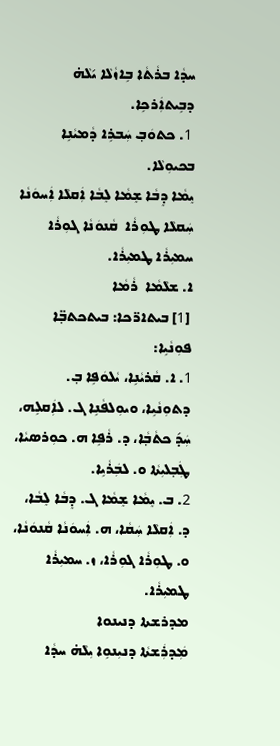ܚܕܵܐ ܒܪܵܬܵܐ ܒܹܐܙܵܠܵܐ ܝ݇ܠܵܗ̇           ܕܒܹܝܬܐܲܪܟܹܐ.
 1. ܟܬܘܿܒ݂ ܚܲܒܪܹܐ ܕܵܡܝܵܢܹܐ ܒܟܝܘܼܠܵܐ.
ܝܸܡܵܐ ܕܸܒܵܐ ܫܸܡܵܐ ܠܸܒܵܐ ܐܲܩܠܵܐ ܐܲܚܘܿܢܵܐ ܚܲܩܠܵܐ ܛܘܼܪܵܐ  ܩܵܢܘܿܢܵܐ ܓܘܼܪܵܐ ܚܡܝܼܪܵܐ ܛܡܝܼܪܵܐ.
ܐ. ܫܠܵܡܵܐ  ܪܵܡܵܐ
 [1] ܒܝܬܐܪ̈ܟܐ: ܒܝܬܟܬܒ݂̈ܐ
ܦܘܼܢܵܝܹܐ:
1. ܐ. ܩܵܪܝܵܢܹܐ، ܝܵܠܘܿܦܹܐ ܒ݂. ܕܬܘܼܢܵܝܹܐ، ܘܝܘܼܠܦܵܢܹܐ ܓ. ܠܐܲܩܠܹܗ، ܚܲܕ݇ ܟܬܵܒ݂ܵܐ، ܕ. ܪܵܦܹܐ ܗ. ܟܘܼܪܣܝܵܐ، ܛܲܒ݂ܠܝܼܬܵܐ ܘ. ܠܒܲܪܵܝܹܐ.
2. ܒ. ܝܸܡܵܐ ܫܸܡܵܐ ܓ. ܕܸܒܵܐ ܠܸܒܵܐ، ܕ. ܐܲܩܠܵܐ ܚܲܩܵܐ، ܗ. ܐܲܚܘܿܢܵܐ ܩܵܢܘܿܢܵܐ، ܘ. ܛܘܼܪܵܐ ܓܘܼܪܵܐ، ܙ. ܚܡܝܼܪܵܐ ܛܡܝܼܪܵܐ.
ܡܕܪܫܬܐ ܕܢܝܢܘܐ
ܡܲܕܪܲܫܬܵܐ ܕܢܝܼܢܘܹܐ ܝܼܠܵܗ̇ ܚܕܵܐ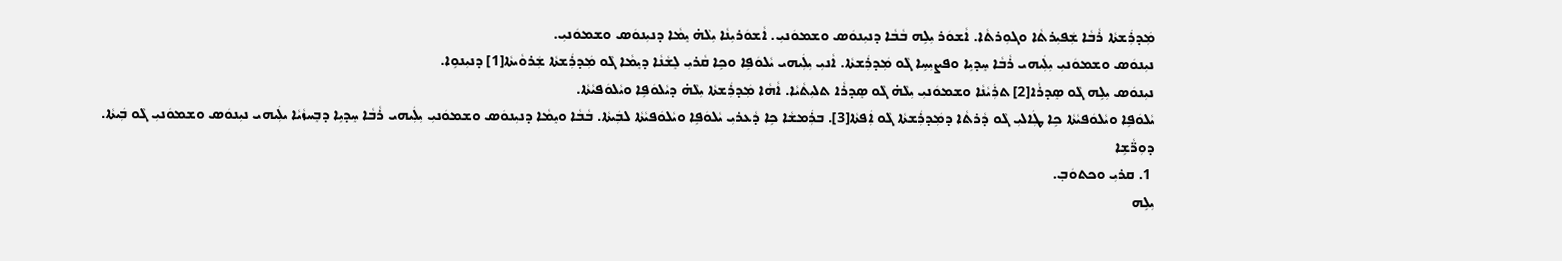ܡܲܕܪܲܫܬܵܐ ܪܵܒܵܐ ܫܲܦܝܼܪܬܵܐ ܘܓܘܼܪܬܵܐ. ܐܵܫܘܿܪ ܝܼܠܹܗ ܒܵܒܵܐ ܕܢܝܼܢܘܿܣ ܘܫܡܘܿܢܝܼ. ܐܵܫܘܿܪܝܼܢܵܐ ܝܼܠܵܗ̇ ܝܸܡܵܐ ܕܢܝܼܢܘܿܣ ܘܫܡܘܿܢܝܼ.
ܢܝܼܢܘܿܣ ܘܫܡܘܿܢܝܼ ܝܼܠܲܝܗܝ ܪܵܒܵܐ ܚܸܕܝܹܐ ܘܦܨܝܼܚܹܐ ܓܵܘ ܡܲܕܪܲܫܬܵܐ. ܐܵܢܝܼ ܝܼܠܲܝܗܝ ܝܵܠܘܿܦܹܐ ܘܟܹܐ ܩܵܪܝܼ ܠܸܫܵܢܵܐ ܕܝܸܡܵܐ ܓܵܘ ܡܲܕܪܲܫܬܵܐ ܫܲܪܘܵܝܬܵܐ[1] ܕܢܝܼܢܘܹܐ.
ܢܝܼܢܘܿܣ ܝܼܠܹܗ ܓܵܘ ܣܸܕܪܵܐ[2] ܬܪܲܝܵܢܵܐ ܘܫܡܘܿܢܝܼ ܝܼܠܵܗ̇ ܓܵܘ ܣܸܕܪܵܐ ܬܠܝܼܬܵܝܵܐ. ܐܵܗܵܐ ܡܲܕܪܲܫܬܵܐ ܝܼܠܵܗ̇ ܕܝܵܠܘܿܦܹܐ ܘܝܵܠܘܿܦܝܵܬܵܐ.
ܝܵܠܘܿܦܹܐ ܘܝܵܠܘܿܦܝܵܬܵܐ ܟܹܐ ܛܲܐܠܝܼ ܓܵܘ ܕܵܪܬܵܐ ܕܡܲܕܪܲܫܬܵܐ ܓܵܘ ܐܲܦܬܵܐ[3]. ܒܪܲܡܫܵܐ ܟܹܐ ܕܵܥܪܝܼ ܝܵܠܘܿܦܹܐ ܘܝܵܠܘܿܦܝܵܬܵܐ ܠܒܲܝܬܵܐ. ܒܵܒܵܐ ܘܝܸܡܵܐ ܕܢܝܼܢܘܿܣ ܘܫܡܘܿܢܝܼ ܝܼܠܲܝܗܝ ܪܵܒܵܐ ܚܸܕܝܹܐ ܕܒܸܚܙܵܝܵܐ ܝܠܲܝܗܝ ܢܝܼܢܘܿܣ ܘܫܡܘܿܢܝܼ ܓܵܘ ܒܲܝܬܵܐ.
ܕܘܼܪ̈ܵܫܹܐ
 1. ܩܪܝܼ ܘܟܬܘܿܒ݂.
ܝܼܠܹܗ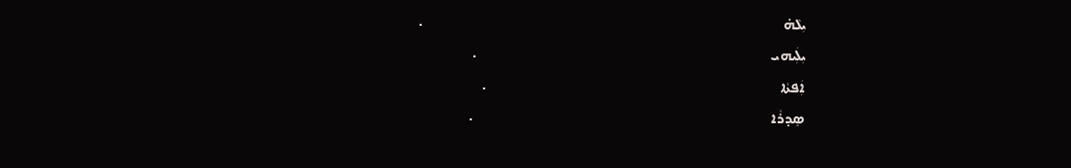ܝܼܠܵܗ̇                                                                                                       .
ܝܼܠܲܝܗܝ                                                                                    .
ܐܲܦܬܵܐ                                                                                    .
ܣܸܕܪܵܐ                                                                                     .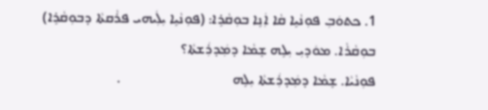1. ܟܬܘܿܒܼ ܦܘܼܢܵܝܹܐ ܩܵܐ ܐܲܢܹܐ ܒܘܼܩܵܪܹܐ: (ܦܘܼܢܵܝܹܐ ܝܼܠܲܝܗܝ ܦܪܵܩܬܵܐ ܕܒܘܼܩܵܪܹܐ)
ܒܘܼܩܵܪܵܐ. ܡܘܿܕܝܼ ܝܼܠܹܗ ܫܸܡܵܐ ܕܡܲܕܪܲܫܬܵܐ؟
ܦܘܼܢܵܝܵܐ. ܫܸܡܵܐ ܕܡܲܕܪܲܫܬܵܐ ܝܼܠܹܗ                               .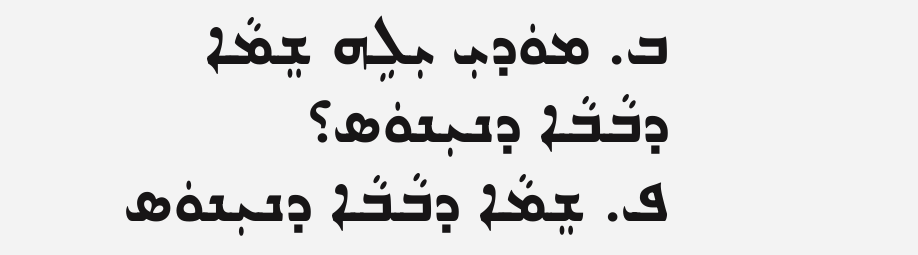ܒ. ܡܘܿܕܝܼ ܝܼܠܹܗ ܫܸܡܵܐ ܕܒܵܒܵܐ ܕܢܝܼܢܘܿܣ؟
ܦ. ܫܸܡܵܐ ܕܒܵܒܵܐ ܕܢܝܼܢܘܿܣ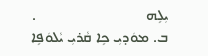ܝܼܠܹܗ                               .
ܒ. ܡܘܿܕܝܼ ܟܹܐ ܩܵܪܝܼ ܝܵܠܘܿܦܹܐ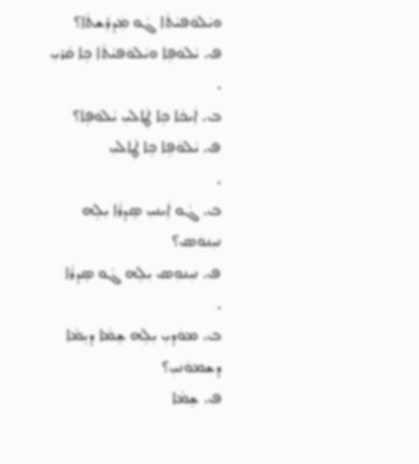ܘܝܵܠܘܿܦܝܵܬܵܐ ܓܵܘ ܡܲܕܪܲܫܬܵܐ؟
ܦ. ܝܵܠܘܿܦܹܐ ܘܝܵܠܘܿܦܝܵܬܵܐ ܟܹܐ ܩܵܪܝܼ                              .
ܒ. ܐܲܝܟܵܐ ܟܹܐ ܛܲܐܠܝܼ ܝܵܠܘܿܦܹܐ؟
ܦ. ܝܵܠܘܿܦܹܐ ܟܹܐ ܛܲܐܠܝܼ                                   .
ܒ. ܓܵܘ ܐܲܝܢܝܼ ܣܸܕܪܵܐ ܝܼܠܹܗ ܢܝܼܢܘܿܣ؟
ܦ. ܢܝܼܢܘܼܣ ܝܼܠܹܗ ܓܵܘ ܣܸܕܪܵܐ                              .
ܒ. ܡܘܿܕܝܼ ܝܼܠܹܗ ܫܸܡܵܐ ܕܝܸܡܵܐ ܕܫܡܘܿܢܝܼ؟
ܦ. ܫܸܡܵܐ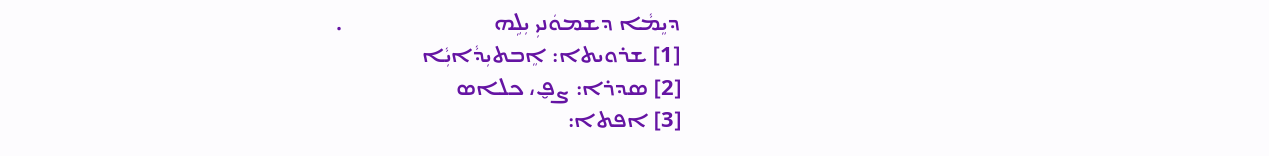ܕܝܸܡܵܐ ܕܫܡܘܿܢܝܼ ܝܼܠܹܗ                           .
[1] ܫܪܘܝܬܐ: ܐܸܒܬܝܼܕܵܐܝܼܵܐ
[2] ܣܕܪܐ: ܨܦ̮، ܟܠܐܣ
[3] ܐܦܬܐ: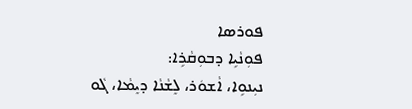ܦܘܪܣܐ
ܦܘܼܢܵܝܹܐ ܕܒܘܼܩܵܪܹܐ:
ܢܝܼܢܘܹܐ، ܐܵܫܘܿܪ، ܠܸܫܵܢܵܐ ܕܝܸܡܵܐ، ܓܵܘ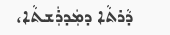ܕܵܪܬܵܐ ܕܡܲܕܪܲܫܬܵܐ،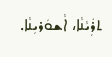ܬܪܲܝܵܢܵܐ، ܐܵܫܘܿܪܝܼܢܵܐ.